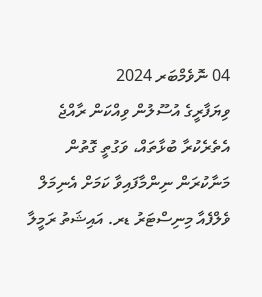04 ނޮވެމްބަރ 2024
ވިޔަފާރީގެ އުސޫލުން ވިއްކަން ރާއްޖެ އެތެރެކުރާ ބުޅާތައް، ވަގުތީ ގޮތުން މަނާކުރަން ނިންމާފައިވާ ކަމަށް އެނިމަލް ވެލްފެއާ މިނިސްޓަރު ޑރ. އައިޝަތު ރަމީލާ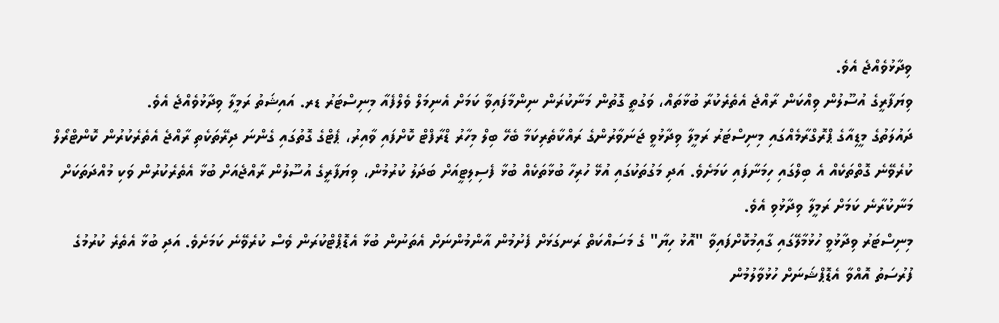ވިދާޅުވެއްޖެ އެވެ.
ވިޔަފާރީގެ އުސޫލުން ވިއްކަން ރާއްޖެ އެތެރެކުރާ ބުޅާތައް، ވަގުތީ ގޮތުން މަނާކުރަން ނިންމާފައިވާ ކަމަށް އެނިމަލް ވެލްފެއާ މިނިސްޓަރު ޑރ. އައިޝަތު ރަމީލާ ވިދާޅުވެއްޖެ އެވެ.
ދައުލަތުގެ މީޑިއާގެ ޕްރޮގްރާމެއްގައި މިނިސްޓަރު ރަމީލާ ވިދާޅުވީ ޖަނަވާރުންގެ ރައްކާތެރިކަމާ ބެހޭ ބިލް މިހާރު ޑްރާފްޓް ކޮށްފައި ވާއިރު، ޕެޓްގެ ގޮތުގައި ގެންނަ ދިރޭތަކެތި ރާއްޖެ އެތެރެކުރުން ކޮންޓްރޯލް ކުރެވޭނެ ގޮތްތަކެއް އެ ބިލްގައި ހިމަނާފައި ކަމަށެވެ. އަދި މަގުތަކުގައި އުޅޭ ހުރިހާ ބުޅާތަކެއް ބުޅާ ފެސިލިޓީއަށް ބަދަލު ކުރުމުން، ވިޔަފާރީގެ އުސޫލުން ރާއްޖެއަށް ބުޅާ އެތެރެކުރުން ވަކި މުއްދަތަކަށް މަނާކުރާނެ ކަމަށް ރަމީލާ ވިދާޅުވި އެވެ.
މިނިސްޓަރު ވިދާޅުވީ ހުޅުމާލޭގައި ގާއިމުކޮށްފައިވާ "އޮޅު ހިޔާ" ގެ މަސައްކަތް ރަނގަޅަށް ފެށުމުން އާންމުންނަށް އެތަނުން ބުޅާ އެޑޮޕްޓްކުރަން ވެސް ކުރެވޭނެ ކަމަށެވެ. އަދި ބުޅާ އެތެރެ ކުރުމުގެ ފުރުސަތު އޮއްވާ އެޑޮޕްޝަނަށް ހުޅުވާލުމުން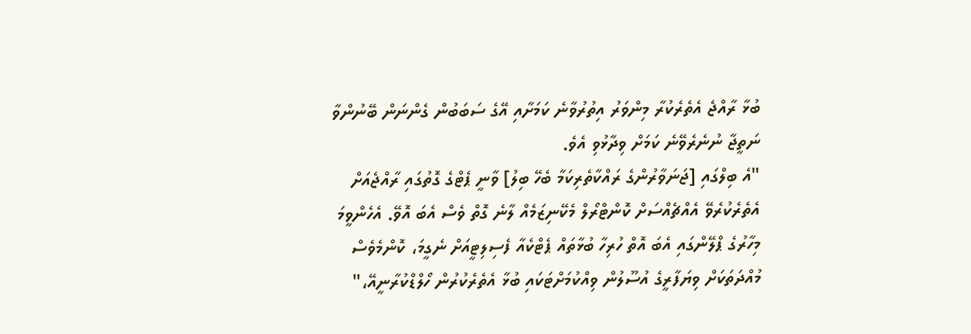ބުޅާ ރާއްޖެ އެތެރެކުރާ މިންވަރު އިތުރުވާނެ ކަމަށާއި އޭގެ ސަބަބުން ގެންނަން ބޭނުންވާ ނަތީޖާ ނުނެރެވޭނެ ކަމަށް ވިދާޅުވި އެވެ.
"އެ ބިލްގައި [ޖަނަވާރުންގެ ރައްކާތެރިކަމާ ބެހޭ ބިލު] ވާނީ ޕެޓްގެ ގޮތުގައި ރާއްޖެއަށް އެތެރެކުރެވޭ އެއްޗެއްސަށް ކޮންޓްރޯލް މެކޭނިޒަމެއް ލާނެ ގޮތް ވެސް އެބަ އޮވޭ. އެހެންވީމަ މިހާރުގެ ޕްލޭންގައި އެބަ އޮތް ހުރިހާ ބުޅާތައް ޕެޓްކެއާ ފެސިލިޓީއަށް ނެގީމަ، ކޮންމެވެސް މުއްދަތަކަށް ވިޔަފާރީގެ އުސޫލުން ވިއްކުމަށްޓަކައި ބުޅާ އެތެރެކުރުން ހޯލްޑްކުރާނީއޭ،"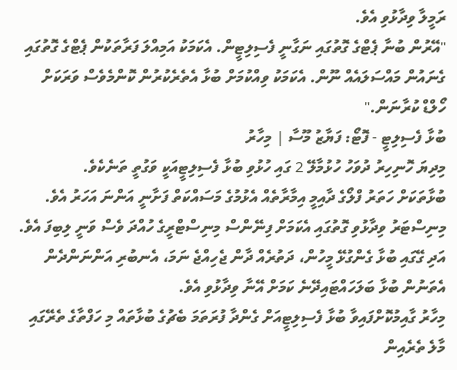ރަމީލާ ވިދާޅުވި އެވެ.
"އޭރުން ބުނާ ޕެޓްގެ ގޮތުގައި ނަގާނީ ފެސިލިޓީން. އެކަމަކު އަމިއްލަ ފަރާތަކުން ޕެޓްގެ ގޮތުގައި ގެނައުން މައްސަލައެއް ނޫން. އެކަމަކު ވިއްކުމަށް ބުޅާ އެތެރެކުރުން ކޮންމެވެސް ވަރަކަށް ހޯލްޑް ކުރާނަން."
ބުޅާ ފެސިލިޓީ - ފޮޓޯ: ފަޔާޒު މޫސާ | މިހާރު
މިދިޔަ ހޮނިހިރު ދުވަހު ހުޅުމާލޭ 2 ގައި ހުޅުވި ބުޅާ ފެސިލިޓީއަކީ ވަގުތީ ތަނެކެވެ.
ބުޅާތަކަށް ހަތަރު ފްލޯގެ ދާއިމީ އިމާރާތެއް އެޅުމުގެ މަސައްކަތް ފަށާނީ އަންނަ އަހަރު އެވެ. މިނިސްޓަރު ވިދާޅުވި ގޮތުގައި އެކަމަށް ފިނޭންސް މިނިސްޓްރީގެ ހުއްދަ ވެސް ވަނީ ލިބިފަ އެވެ. އަދި ގޭގައި ބުޅާ ގެންގުޅޭ މީހުން، ދަތުރެއް ދާން ޖެހިއްޖެ ނަމަ، އެނބުރި އަންނަންދެން އެތަނުން ބުޅާ ބަލަހައްޓައިދޭނެ ކަމަށް އޭނާ ވިދާޅުވި އެވެ.
މިހާރު ގާއިމުކޮށްފައިވާ ބުޅާ ފެސިލިޓީއަށް ގެންދާ ފުރަތަމަ ބެޗުގެ ބުޅާތައް މި ހަފްތާގެ ތެރޭގައި މާލެ ތެރެއިން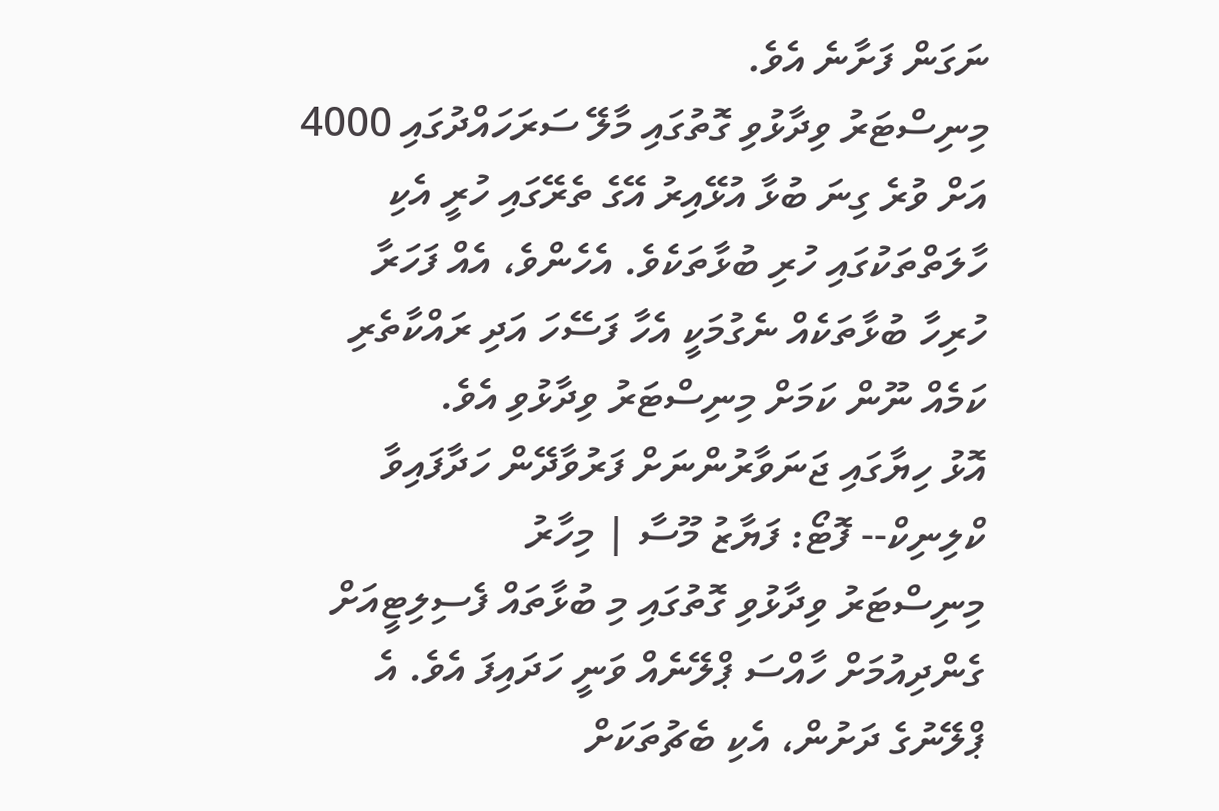ނަގަން ފަށާނެ އެވެ.
މިނިސްޓަރު ވިދާޅުވި ގޮތުގައި މާލޭ ސަރަހައްދުގައި 4000 އަށް ވުރެ ގިނަ ބުޅާ އުޅޭއިރު އޭގެ ތެރޭގައި ހުރީ އެކި ހާލަތްތަކުގައި ހުރި ބުޅާތަކެވެ. އެހެންވެ، އެއް ފަހަރާ ހުރިހާ ބުޅާތަކެއް ނެގުމަކީ އެހާ ފަސޭހަ އަދި ރައްކާތެރި ކަމެއް ނޫން ކަމަށް މިނިސްޓަރު ވިދާޅުވި އެވެ.
އޮޅު ހިޔާގައި ޖަނަވާރުންނަށް ފަރުވާދޭން ހަދާފައިވާ ކްލިނިކް-- ފޮޓޯ: ފަޔާޒު މޫސާ | މިހާރު
މިނިސްޓަރު ވިދާޅުވި ގޮތުގައި މި ބުޅާތައް ފެސިލިޓީއަށް ގެންދިއުމަށް ހާއްސަ ޕްލޭނެއް ވަނީ ހަދައިފަ އެވެ. އެ ޕްލޭނުގެ ދަށުން، އެކި ބެޗުތަކަށް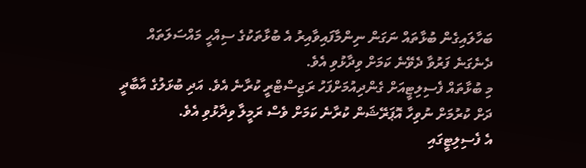ބަހާލައިގެން ބުޅާތައް ނަގަން ނިންމާފައިވާއިރު އެ ބުޅާތަކުގެ ސިއްހީ މައްސަލަތައް ދެނެގަނެ ފަރުވާ ދެވޭނެ ކަމަށް ވިދާޅުވި އެވެ.
މި ބުޅާތައް ފެސިލިޓީއަށް ގެންދިއުމަށްފަހު ރަޖިސްޓްރީ ކުރާނެ އެވެ. އަދި ބުޅަލުގެ އާބާދީ ދަށް ކުރުމަށް ނުވިހާ އޮޕަރޭޝަން ކުރާނެ ކަމަށް ވެސް ރަމީލާ ވިދާޅުވި އެވެ.
އެ ފެސިލިޓީގައި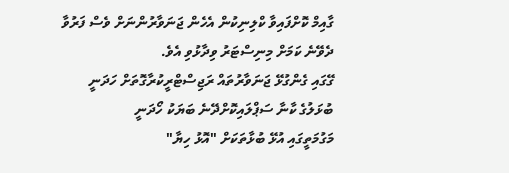ގާއިމް ކޮށްފައިވާ ކްލިނިކުން އެހެން ޖަނަވާރުންނަށް ވެސް ފަރުވާ ދެވޭނެ ކަމަށް މިނިސްޓަރު ވިދާޅުވި އެވެ.
ގޭގައި ގެންގުޅޭ ޖަނަވާރުތައް ރަޖިސްޓްރީކުރާގޮތަށް ހަދަނީ
ބުޅަލުގެ ކާނާ ސަޕްލައިކޮށްދޭނެ ބަޔަކު ހޯދަނީ
މަގުމަތީގައި އުޅޭ ބުޅާތަކަށް "އޮޅު ހިޔާ"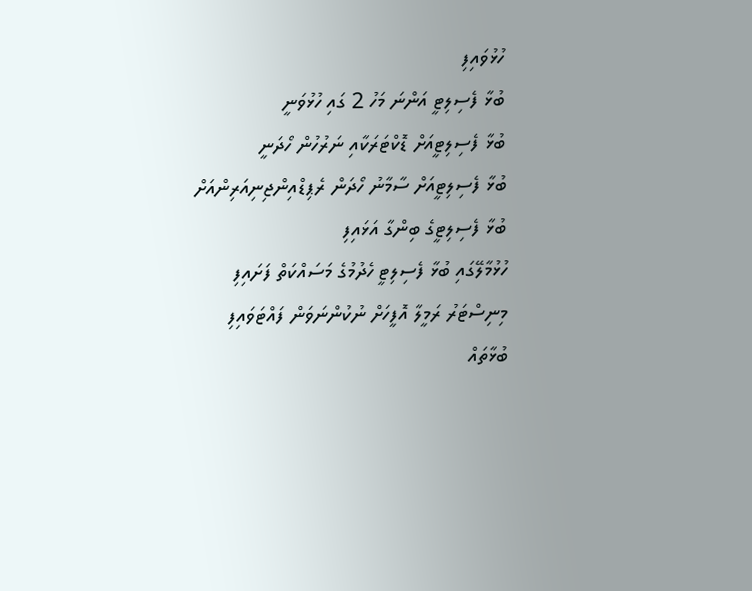ހުޅުވައިފި
ބުޅާ ފެސިލިޓީ އަންނަ މަހު 2 ގައި ހުޅުވަނީ
ބުޅާ ފެސިލިޓީއަށް ޑޮކްޓަރަކާއި ނަރުހުން ހޯދަނީ
ބުޅާ ފެސިލިޓީއަށް ސާމާނު ހޯދަން ރެޕިޑްއިންޖިނިއަރިންއަށް
ބުޅާ ފެސިލިޓީގެ ބިންގާ އަޅައިފި
ހުޅުމާލޭގައި ބުޅާ ފެސިލިޓީ ހެދުމުގެ މަސައްކަތް ފަށައިފި
މިނިސްޓަރު ރަމީލާ އޮފީހަށް ނުކުންނަވަން ފައްޓަވައިފި
ބުޅާތައް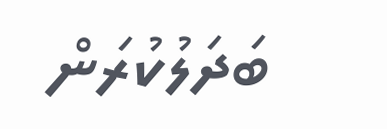ބަދަލުކުރަން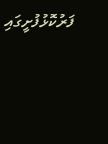ފަރުކޮޅުފުށީގައި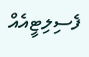ފެސިލިޓީއެއް